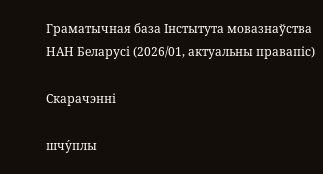Граматычная база Інстытута мовазнаўства НАН Беларусі (2026/01, актуальны правапіс)

Скарачэнні

шчу́плы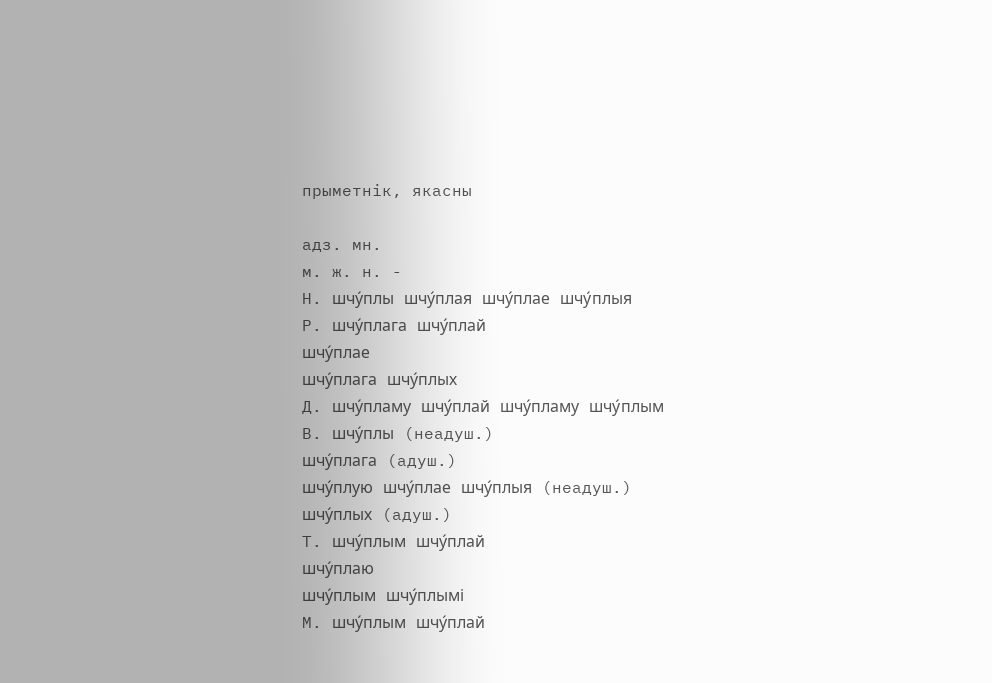прыметнік, якасны

адз. мн.
м. ж. н. -
Н. шчу́плы шчу́плая шчу́плае шчу́плыя
Р. шчу́плага шчу́плай
шчу́плае
шчу́плага шчу́плых
Д. шчу́пламу шчу́плай шчу́пламу шчу́плым
В. шчу́плы (неадуш.)
шчу́плага (адуш.)
шчу́плую шчу́плае шчу́плыя (неадуш.)
шчу́плых (адуш.)
Т. шчу́плым шчу́плай
шчу́плаю
шчу́плым шчу́плымі
М. шчу́плым шчу́плай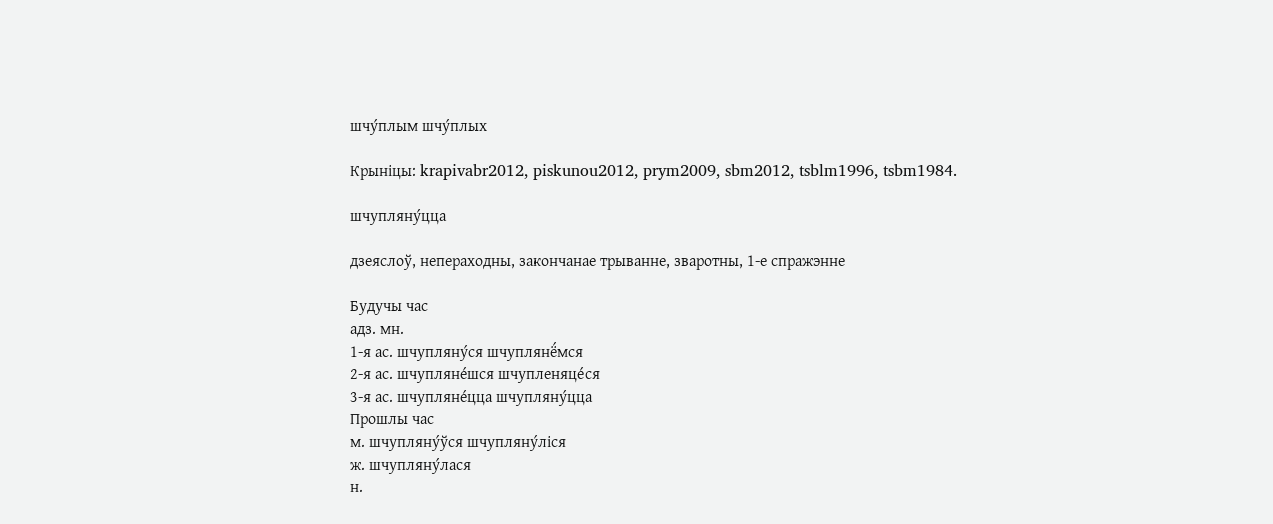шчу́плым шчу́плых

Крыніцы: krapivabr2012, piskunou2012, prym2009, sbm2012, tsblm1996, tsbm1984.

шчупляну́цца

дзеяслоў, непераходны, закончанае трыванне, зваротны, 1-е спражэнне

Будучы час
адз. мн.
1-я ас. шчупляну́ся шчуплянё́мся
2-я ас. шчупляне́шся шчупленяце́ся
3-я ас. шчупляне́цца шчупляну́цца
Прошлы час
м. шчупляну́ўся шчупляну́ліся
ж. шчупляну́лася
н.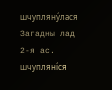шчупляну́лася
Загадны лад
2-я ас. шчупляні́ся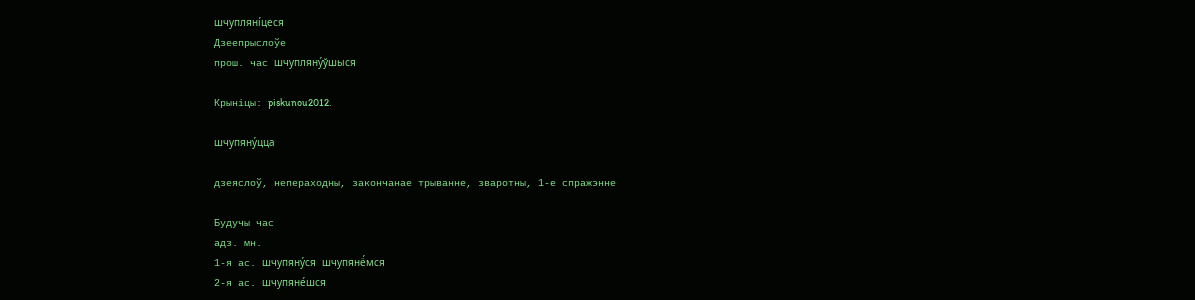шчупляні́цеся
Дзеепрыслоўе
прош. час шчупляну́ўшыся

Крыніцы: piskunou2012.

шчупяну́цца

дзеяслоў, непераходны, закончанае трыванне, зваротны, 1-е спражэнне

Будучы час
адз. мн.
1-я ас. шчупяну́ся шчупянё́мся
2-я ас. шчупяне́шся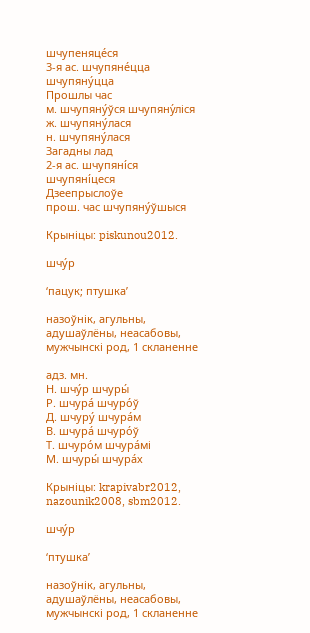шчупеняце́ся
3-я ас. шчупяне́цца шчупяну́цца
Прошлы час
м. шчупяну́ўся шчупяну́ліся
ж. шчупяну́лася
н. шчупяну́лася
Загадны лад
2-я ас. шчупяні́ся шчупяні́цеся
Дзеепрыслоўе
прош. час шчупяну́ўшыся

Крыніцы: piskunou2012.

шчу́р

‘пацук; птушка’

назоўнік, агульны, адушаўлёны, неасабовы, мужчынскі род, 1 скланенне

адз. мн.
Н. шчу́р шчуры́
Р. шчура́ шчуро́ў
Д. шчуру́ шчура́м
В. шчура́ шчуро́ў
Т. шчуро́м шчура́мі
М. шчуры́ шчура́х

Крыніцы: krapivabr2012, nazounik2008, sbm2012.

шчу́р

‘птушка’

назоўнік, агульны, адушаўлёны, неасабовы, мужчынскі род, 1 скланенне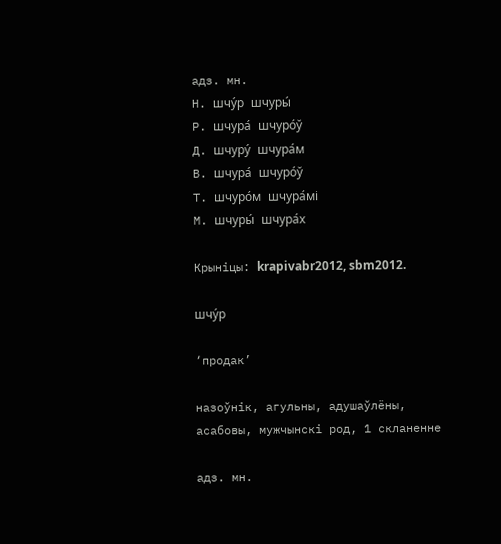адз. мн.
Н. шчу́р шчуры́
Р. шчура́ шчуро́ў
Д. шчуру́ шчура́м
В. шчура́ шчуро́ў
Т. шчуро́м шчура́мі
М. шчуры́ шчура́х

Крыніцы: krapivabr2012, sbm2012.

шчу́р

‘продак’

назоўнік, агульны, адушаўлёны, асабовы, мужчынскі род, 1 скланенне

адз. мн.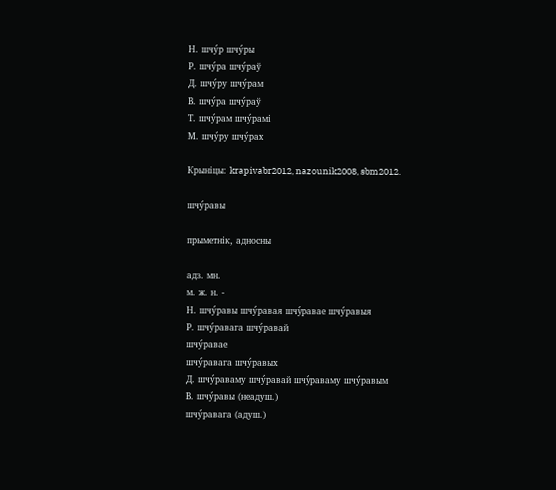Н. шчу́р шчу́ры
Р. шчу́ра шчу́раў
Д. шчу́ру шчу́рам
В. шчу́ра шчу́раў
Т. шчу́рам шчу́рамі
М. шчу́ру шчу́рах

Крыніцы: krapivabr2012, nazounik2008, sbm2012.

шчу́равы

прыметнік, адносны

адз. мн.
м. ж. н. -
Н. шчу́равы шчу́равая шчу́равае шчу́равыя
Р. шчу́равага шчу́равай
шчу́равае
шчу́равага шчу́равых
Д. шчу́раваму шчу́равай шчу́раваму шчу́равым
В. шчу́равы (неадуш.)
шчу́равага (адуш.)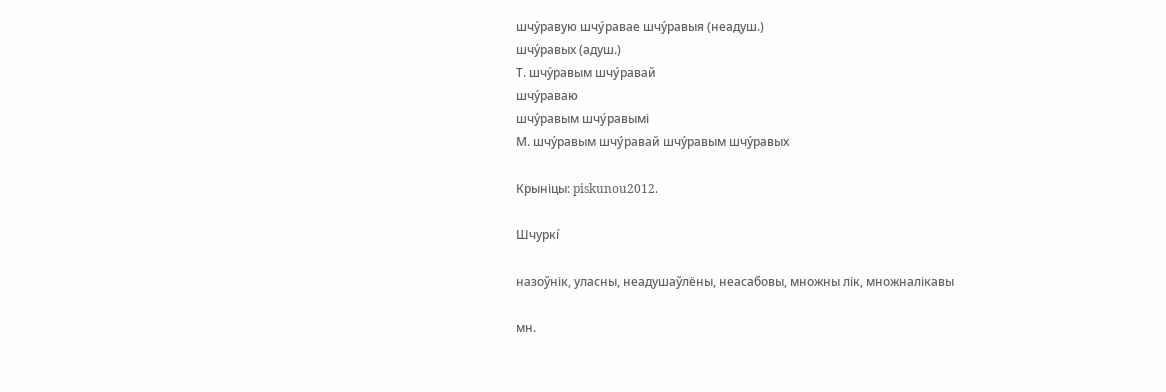шчу́равую шчу́равае шчу́равыя (неадуш.)
шчу́равых (адуш.)
Т. шчу́равым шчу́равай
шчу́раваю
шчу́равым шчу́равымі
М. шчу́равым шчу́равай шчу́равым шчу́равых

Крыніцы: piskunou2012.

Шчуркі́

назоўнік, уласны, неадушаўлёны, неасабовы, множны лік, множналікавы

мн.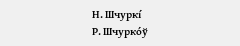Н. Шчуркі́
Р. Шчурко́ў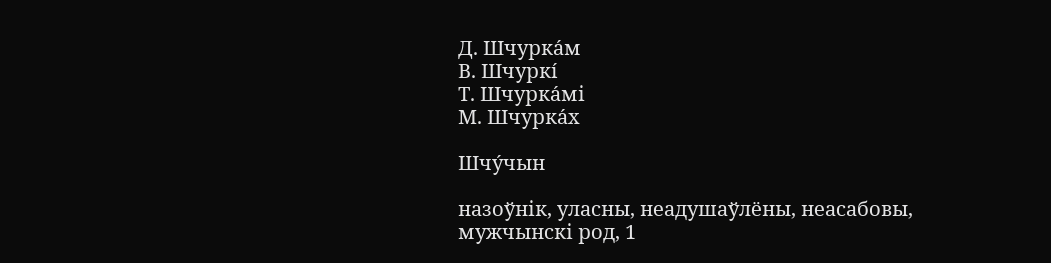Д. Шчурка́м
В. Шчуркі́
Т. Шчурка́мі
М. Шчурка́х

Шчу́чын

назоўнік, уласны, неадушаўлёны, неасабовы, мужчынскі род, 1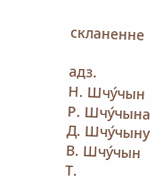скланенне

адз.
Н. Шчу́чын
Р. Шчу́чына
Д. Шчу́чыну
В. Шчу́чын
Т.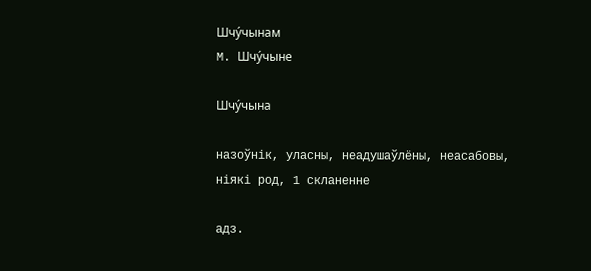Шчу́чынам
М. Шчу́чыне

Шчу́чына

назоўнік, уласны, неадушаўлёны, неасабовы, ніякі род, 1 скланенне

адз.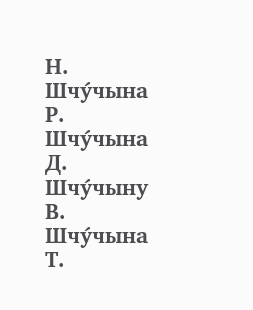Н. Шчу́чына
Р. Шчу́чына
Д. Шчу́чыну
В. Шчу́чына
Т.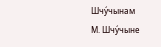Шчу́чынам
М. Шчу́чыне